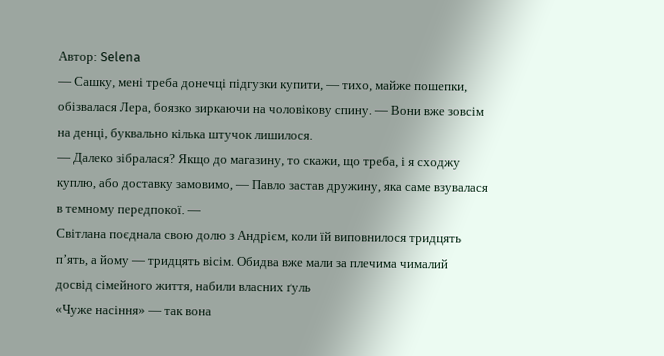Автор: Selena
— Сашку, мені треба донечці підгузки купити, — тихо, майже пошепки, обізвалася Лера, боязко зиркаючи на чоловікову спину. — Вони вже зовсім на денці, буквально кілька штучок лишилося.
— Далеко зібралася? Якщо до магазину, то скажи, що треба, і я сходжу куплю, або доставку замовимо, — Павло застав дружину, яка саме взувалася в темному передпокої. —
Світлана поєднала свою долю з Андрієм, коли їй виповнилося тридцять п’ять, а йому — тридцять вісім. Обидва вже мали за плечима чималий досвід сімейного життя, набили власних ґуль
«Чуже насіння» — так вона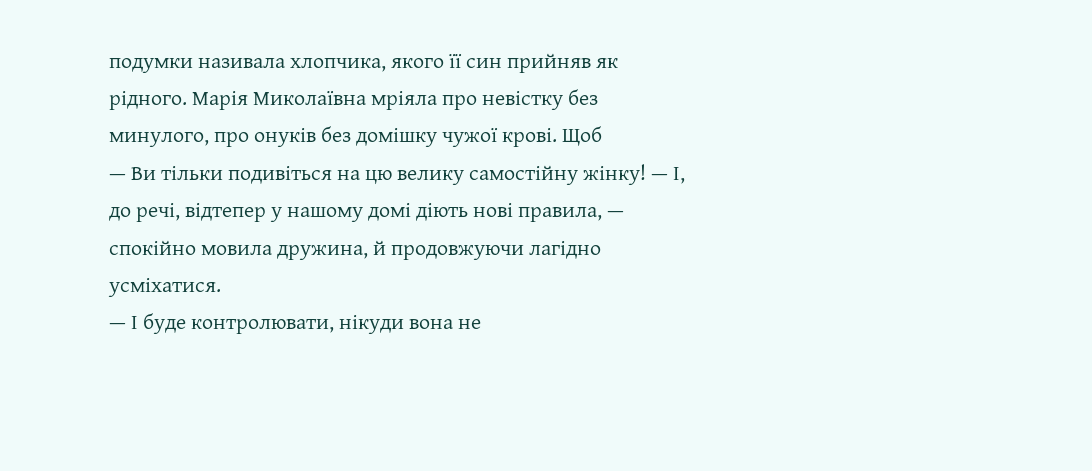подумки називала хлопчика, якого її син прийняв як рідного. Марія Миколаївна мріяла про невістку без минулого, про онуків без домішку чужої крові. Щоб
— Ви тільки подивіться на цю велику самостійну жінку! — І, до речі, відтепер у нашому домі діють нові правила, — спокійно мовила дружина, й продовжуючи лагідно усміхатися.
— І буде контролювати, нікуди вона не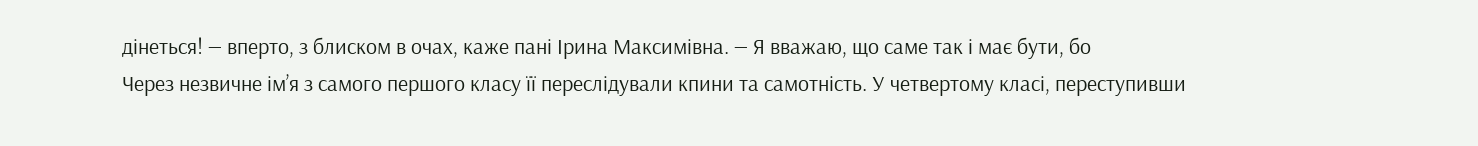дінеться! — вперто, з блиском в очах, каже пані Ірина Максимівна. — Я вважаю, що саме так і має бути, бо
Через незвичне ім’я з самого першого класу її переслідували кпини та самотність. У четвертому класі, переступивши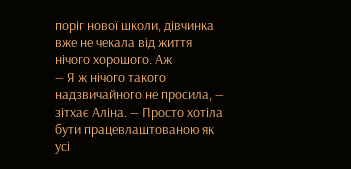поріг нової школи, дівчинка вже не чекала від життя нічого хорошого. Аж
— Я ж нічого такого надзвичайного не просила, — зітхає Аліна. — Просто хотіла бути працевлаштованою як усі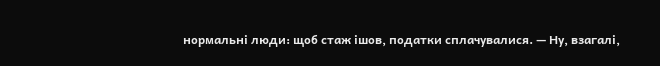нормальні люди: щоб стаж ішов, податки сплачувалися. — Ну, взагалі,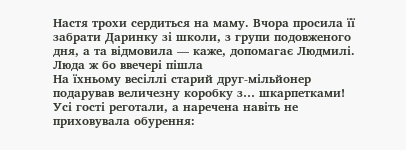Настя трохи сердиться на маму. Вчора просила її забрати Даринку зі школи, з групи подовженого дня, а та відмовила — каже, допомагає Людмилі. Люда ж бо ввечері пішла
На їхньому весіллі старий друг-мільйонер подарував величезну коробку з… шкарпетками! Усі гості реготали, а наречена навіть не приховувала обурення: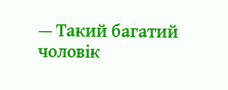— Такий багатий чоловік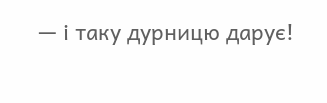— і таку дурницю дарує!